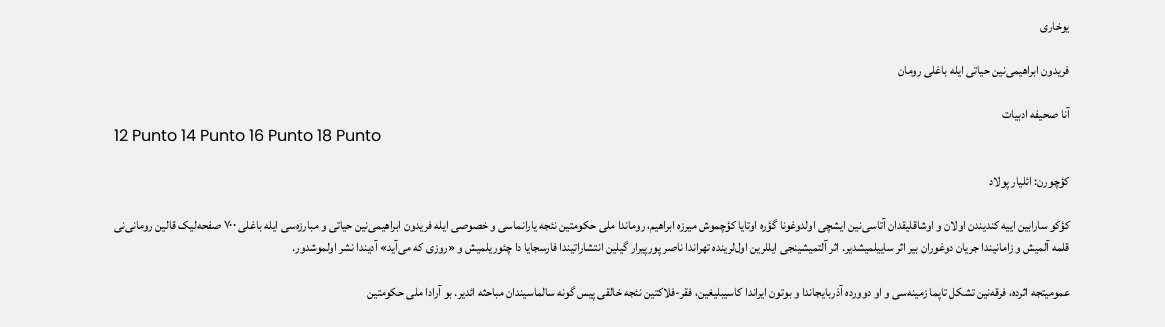یوخاری

فریدون ابراهیمی‌نین حیاتی ایله باغلی رومان

آنا صحیفه ادبیات
12 Punto 14 Punto 16 Punto 18 Punto

کؤچورن: ائلیار پولاد

کؤکو سارابین اییه کندیندن اولان و اوشاقلیقدان آتاسی‌نین ایشچی اولدوغونا گؤره اوتایا کؤچموش میرزه ابراهیم، روماندا ملی حکومتین نئجه یارانماسی و خصوصی ایله فریدون ابراهیمی‌نین حیاتی و مبارزه‌سی ایله باغلی ۷۰۰ صفحه‌لیک قالین رومانی‌نی قلمه‌ آلمیش و زامانیندا جریان دوغوران بیر اثر ساییلمیشدیر. اثر آلتمیشینجی ایللرین اول‌لرینده تهراندا ناصر پورپیرار گیلین انتشاراتیندا فارسجایا دا چئوریلمیش و «روزی که می‌آید» آدیندا نشر اولموشدور.

عمومیتجه اثرده، فرقه‌نین تشکل تاپما زمینه‌سی و او دوورده آذربایجاندا و بوتون ایراندا کاسیبلیغین، فقر-فلاکتین نئجه خالقی پیس گونه سالماسیندان مباحثه ائدیر. بو آرادا ملی حکومتین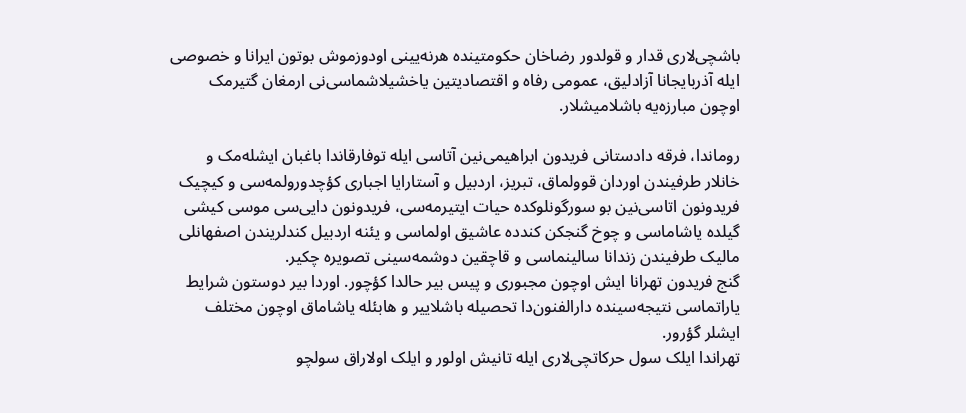باشچی‌لاری قدار و قولدور رضاخان حکومتینده هرنه‌یینی اودوزموش بوتون ایرانا و خصوصی ایله آذربایجانا آزادلیق، عمومی رفاه و اقتصادیتین یاخشیلاشماسی‌نی ارمغان گتیرمک اوچون مبارزه‌یه باشلامیشلار.

روماندا، فرقه دادستانی فریدون ابراهیمی‌نین آتاسی ایله توفارقاندا باغبان ایشله‌مک و خانلار طرفیندن اوردان قوولماق، تبریز، اردبیل و آستارایا اجباری کؤچدورولمه‌سی و کیچیک فریدونون اتاسی‌نین بو سورگونلوکده حیات ایتیرمه‌سی، فریدونون دایی‌سی موسی کیشی گیلده یاشاماسی و چوخ گنجکن کندده عاشیق اولماسی و یئنه اردبیل کندلریندن اصفهانلی مالیک طرفیندن زندانا سالینماسی و قاچقین دوشمه‌سینی تصویره چکیر.
گنج فریدون تهرانا ایش اوچون مجبوری و پیس بیر حالدا کؤچور. اوردا بیر دوستون شرایط یاراتماسی نتیجه‌سینده دارالفنون‌دا تحصیله باشلاییر و هابئله یاشاماق اوچون مختلف ایشلر گؤرور.
تهراندا ایلک سول حرکاتچی‌لاری ایله تانیش اولور و ایلک اولاراق سولچو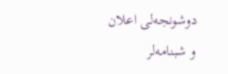دوشونجه‌لی اعلان و شبنامه‌لر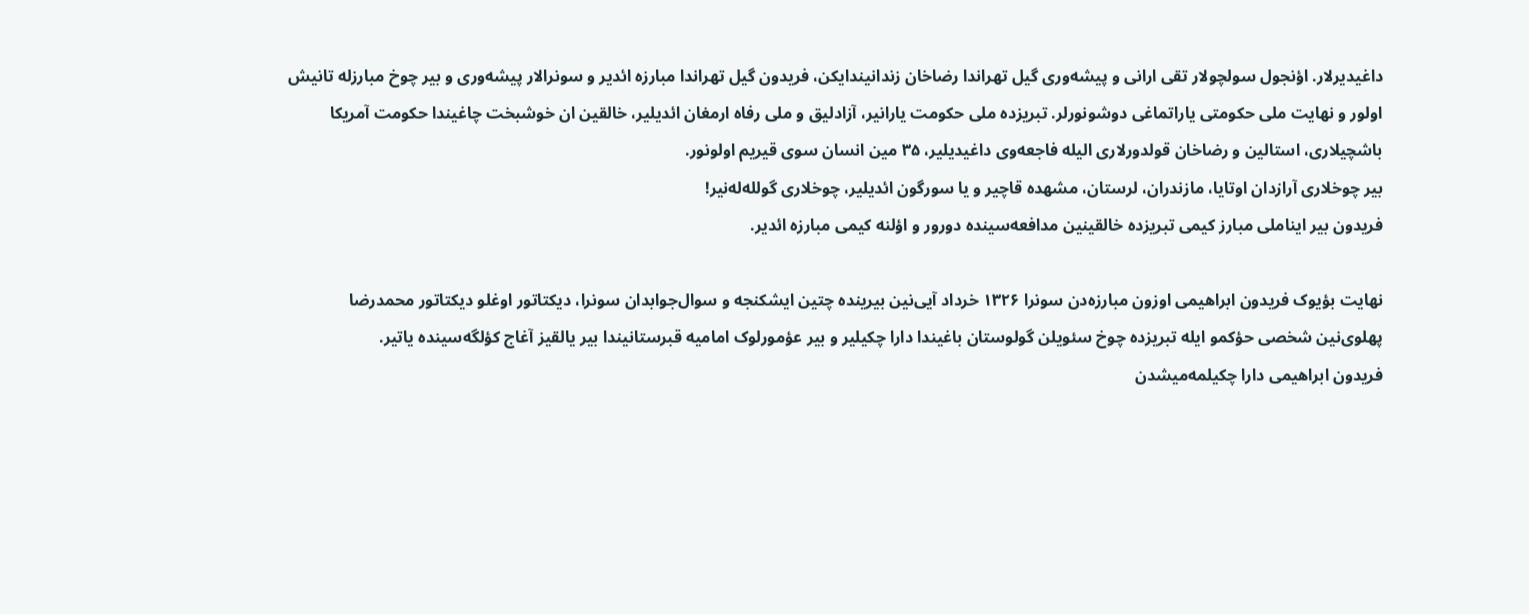داغیدیرلار. اؤنجول سولچولار تقی ارانی و پیشه‌وری گیل تهراندا رضاخان زندانیندایکن، فریدون گیل تهراندا مبارزه ائدیر و سونرالار پیشه‌وری و بیر چوخ مبارزله تانیش اولور و‌ نهایت ملی حکومتی یاراتماغی دوشونورلر. تبریزده ملی حکومت یارانیر، آزادلیق و ملی رفاه ارمغان ائدیلیر، خالقین ان خوشبخت چاغیندا حکومت آمریکا باشچیلاری، استالین و رضاخان قولدورلاری الیله فاجعه‌وی داغیدیلیر، ۳۵ مین انسان سوی قیریم اولونور.
بیر چوخلاری آرازدان اوتایا، مازندران، لرستان، مشهده قاچیر و یا سورگون ائدیلیر، چوخلاری گولله‌له‌نیر!
فریدون بیر ایناملی مبارز کیمی تبریزده خالقینین مدافعه‌سینده دورور و اؤلنه کیمی مبارزه ائدیر.

نهایت بؤیوک فریدون ابراهیمی اوزون مبارزه‌دن سونرا ۱۳۲۶ خرداد آیی‌نین بیرینده چتین ایشکنجه و سوال‌جوابدان سونرا، دیکتاتور اوغلو دیکتاتور محمدرضا پهلوی‌نین شخصی حؤکمو ایله تبریزده چوخ سئویلن گولوستان باغیندا دارا چکیلیر و بیر عؤمورلوک امامیه قبرستانیندا بیر یالقیز آغاج کؤلگه‌سینده یاتیر.
فریدون ابراهیمی دارا چکیلمه‌میشدن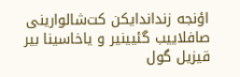اؤنجه زنداندایکن کت‌شالوارینی صافلاییب گئیینیر و یاخاسینا بیر قیزیل گول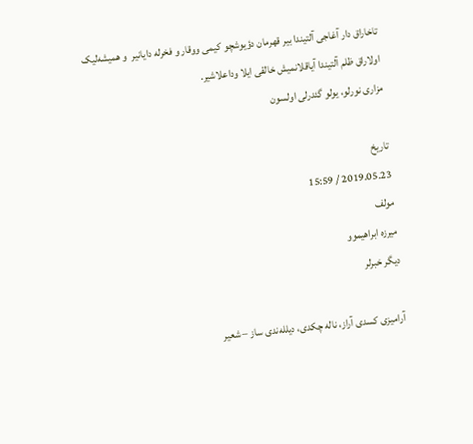تاخاراق دار آغاجی‌ آلتیندا بیر قهرمان دؤیوشچو کیمی ووقار و فخرله دایانیر ‌ و همیشه‌لیک اولاراق ظلم آلتیندا آیاقلانمیش خالقی ایلا وداعلاشیر.
مزاری نورلو، یولو گئدرلی اولسون

تاریخ
2019.05.23 / 15:59
مولف
میرزه ابراهیموو
دیگر خبرلر

آرامیزی کسدی آراز، ناله چکدی، دیلله‌ندی ساز – شعیر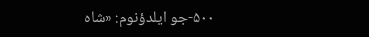۵۰۰-جو ایلدؤنوم: «شاه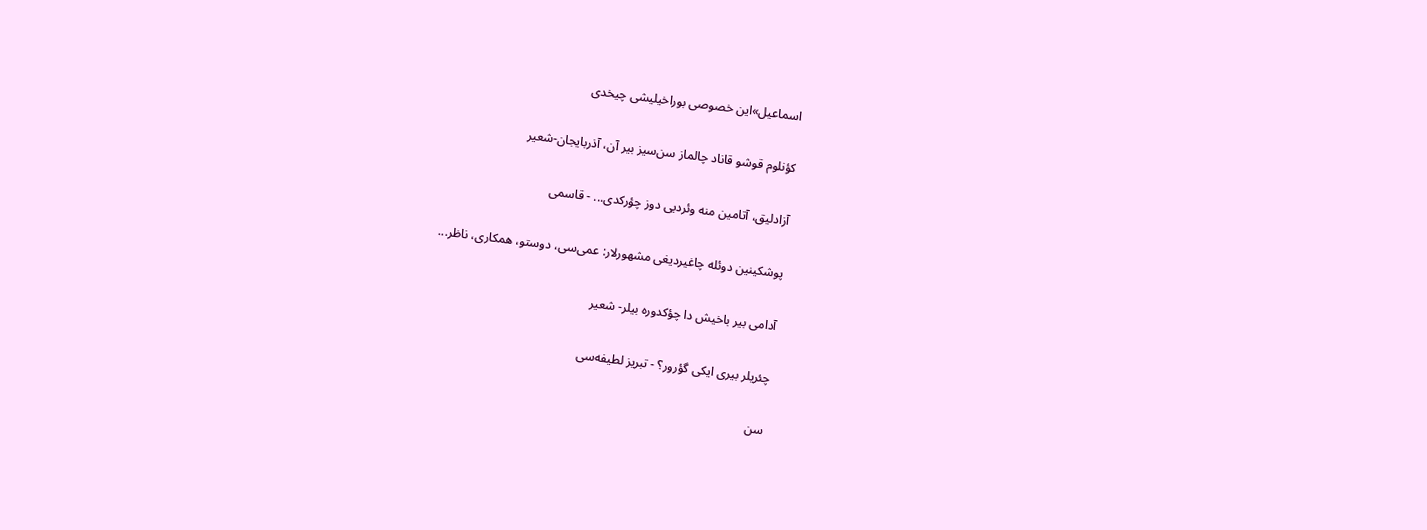اسماعیل»این خصوصی بوراخیلیشی چیخدی

کؤنلوم قوشو قاناد چالماز سن‌سیز بیر آن، آذربایجان-شعیر

آزادلیق، آتامین منه وئردیی دوز چؤرکدی... - قاسمی

پوشکینین دوئله چاغیردیغی مشهورلار: عمی‌سی، دوستو، همکاری، ناظر...

آدامی بیر باخیش دا چؤکدوره بیلر- شعیر

چئریلر بیری ایکی گؤرور؟ - تبریز لطیفه‌سی

سن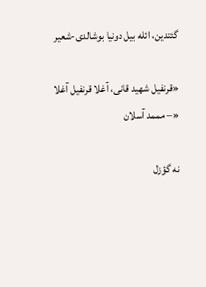گئتدین، ائله بیل دونیا بوشالدی-شعیر

«قرنفیل شهید قانی، آغلا قرنفیل آغلا «– مممد آسلان

نه گؤزل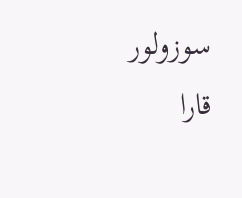سوزولور قارا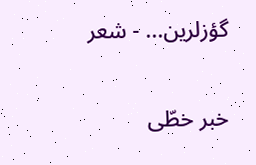گؤزلرین... - شعر

خبر خطّی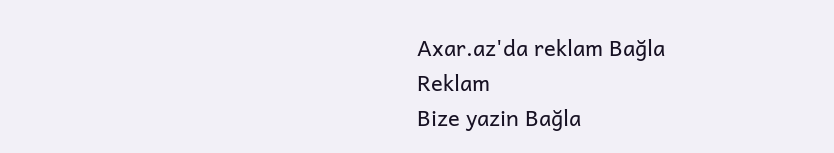Axar.az'da reklam Bağla
Reklam
Bize yazin Bağla